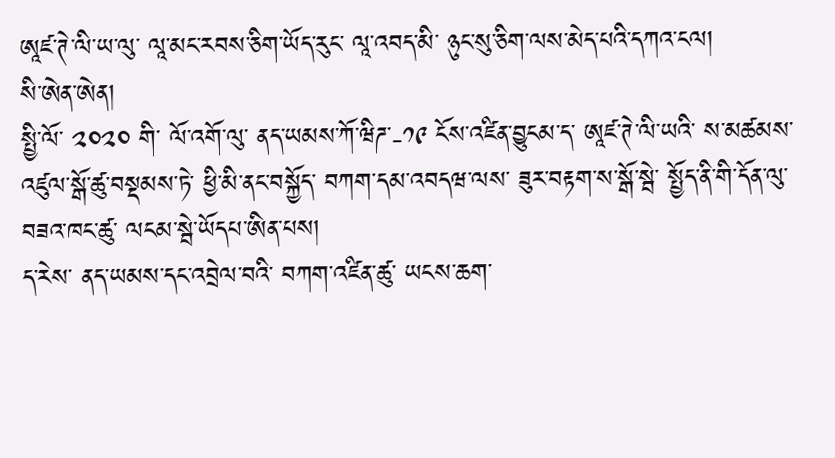ཨཱཛ་ཊེ་ལི་ཡ་ལུ་ ལཱ་མང་རབས་ཅིག་ཡོད་རུང་ ལཱ་འབད་མི་ ཉུང་སུ་ཅིག་ལས་མེད་པའི་དཀའ་ངལ།
སི་ཨེན་ཨེན།
སྤྱི་ལོ་ ༢༠༢༠ གི་ ལོ་འགོ་ལུ་ ནད་ཡམས་ཀོ་ཝིཌ་-༡༩ ངོས་འཛིན་བྱུངམ་ད་ ཨཱཛ་ཊེ་ལི་ཡའི་ ས་མཚམས་འཛུལ་སྒོ་ཚུ་བསྡམས་ཏེ་ ཕྱི་མི་ནང་བསྐྱོད་ བཀག་དམ་འབདཝ་ལས་ ཟུར་བརྟག་ས་སྒོ་སྦེ་ སྤྱོད་ནི་གི་དོན་ལུ་ བཟའ་ཁང་ཚུ་ ལངམ་སྦེ་ཡོདཔ་ཨིན་པས།
ད་རེས་ ནད་ཡམས་དང་འབྲེལ་བའི་ བཀག་འཛིན་ཚུ་ ཡངས་ཆག་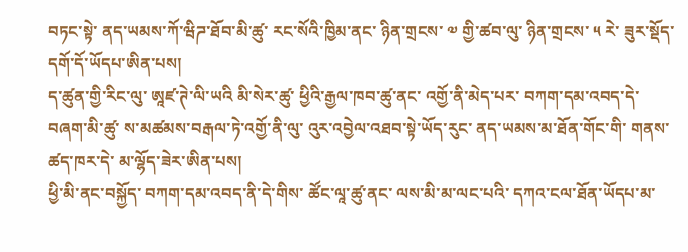བཏང་སྟེ་ ནད་ཡམས་ཀོ་ཝིཌ་ཐོབ་མི་ཚུ་ རང་སོའི་ཁྱིམ་ནང་ ཉིན་གྲངས་ ༧ གྱི་ཚབ་ལུ་ ཉིན་གྲངས་ ༥ རེ་ ཟུར་སྡོད་དགོ་དོ་ཡོདཔ་ཨིན་པས།
ད་ཚུན་གྱི་རིང་ལུ་ ཨཱཛ་ཊེ་ལི་ཡའི མི་སེར་ཚུ་ ཕྱིའི་རྒྱལ་ཁབ་ཚུ་ནང་ འགྱོ་ནི་མེད་པར་ བཀག་དམ་འབད་དེ་ བཞག་མི་ཚུ་ ས་མཚམས་བརྒལ་ཏེ་འགྱོ་ནི་ལུ་ འུར་འབྱེལ་འཐབ་སྟེ་ཡོད་རུང་ ནད་ཡམས་མ་ཐོན་གོང་གི་ གནས་ཚད་ཁར་དེ་ མ་ལྷོད་ཟེར་ཨིན་པས།
ཕྱི་མི་ནང་བསྐྱོད་ བཀག་དམ་འབད་ནི་དེ་གིས་ ཚོང་ལཱ་ཚུ་ནང་ ལས་མི་མ་ལང་པའི་ དཀའ་ངལ་ཐོན་ཡོདཔ་མ་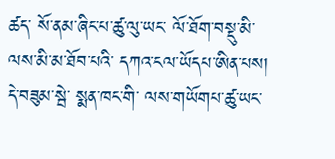ཚད་ སོ་ནམ་ཞིང་པ་ཚུ་ལུ་ཡང་ ལོ་ཐོག་བསྡུ་མི་ ལས་མི་མ་ཐོབ་པའི་ དཀའ་ངལ་ཡོདཔ་ཨིན་པས།
དེ་བཟུམ་སྦེ་ སྨན་ཁང་གི་ ལས་གཡོགཔ་ཚུ་ཡང་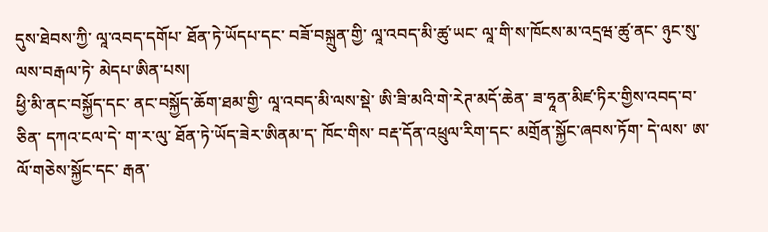དུས་ཐེབས་ཀྱི་ ལཱ་འབད་དགོཔ་ ཐོན་ཏེ་ཡོདཔ་དང་ བཟོ་བསྐྲུན་གྱི་ ལཱ་འབད་མི་ཚུ་ཡང་ ལཱ་གི་ས་ཁོངས་མ་འདྲཝ་ཚུ་ནང་ ཉུང་སུ་ལས་བརྒལ་ཏེ་ མེདཔ་ཨིན་པས།
ཕྱི་མི་ནང་བསྐྱོད་དང་ ནང་བསྐྱོད་ཆོག་ཐམ་གྱི་ ལཱ་འབད་མི་ལས་སྡེ་ ཨི་ཟི་མའི་གེ་རེཊ་མདོ་ཆེན་ ཟ་ཧཱན་མིཛ་ཏིར་གྱིས་འབད་བ་ཅིན་ དཀའ་ངལ་དེ་ ག་ར་ལུ་ ཐོན་ཏེ་ཡོད་ཟེར་ཨིནམ་ད་ ཁོང་གིས་ བརྡ་དོན་འཕྲུལ་རིག་དང་ མགྲོན་སྐྱོང་ཞབས་ཏོག་ དེ་ལས་ ཨ་ལོ་གཅེས་སྐྱོང་དང་ རྒན་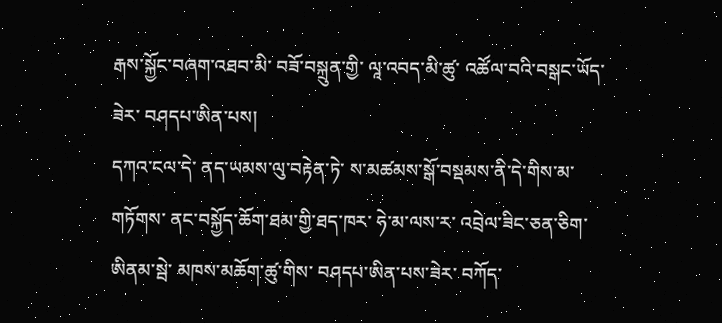རྒས་སྐྱོང་བཞག་འཐབ་མི་ བཟོ་བསྐྲུན་གྱི་ ལཱ་འབད་མི་ཚུ་ འཚོལ་བའི་བསྒང་ཡོད་ཟེར་ བཤདཔ་ཨིན་པས།
དཀའ་ངལ་དེ་ ནད་ཡམས་ལུ་བརྟེན་ཏེ་ ས་མཚམས་སྒོ་བསྡམས་ནི་དེ་གིས་མ་གཏོགས་ ནང་བསྐྱོད་ཆོག་ཐམ་གྱི་ཐད་ཁར་ ཧེ་མ་ལས་ར་ འབྲེལ་ཟིང་ཅན་ཅིག་ཨིནམ་སྦེ་ མཁས་མཆོག་ཚུ་གིས་ བཤདཔ་ཨིན་པས་ཟེར་ བཀོད་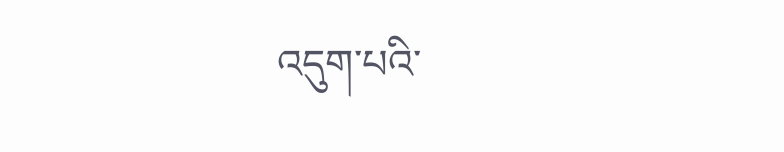འདུག་པའི་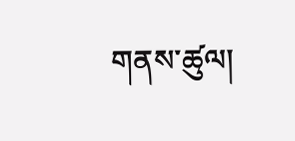གནས་ཚུལ།